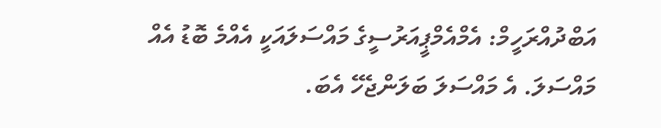އަބްދުއްރަހީމް: އެމްއެމްޕީއަރުސީގެ މައްސަލައަކީ އެއްމެ ބޮޑު އެއް މައްސަލަ. އެ މައްސަލަ ބަލަންޖެހޭ އެބަ.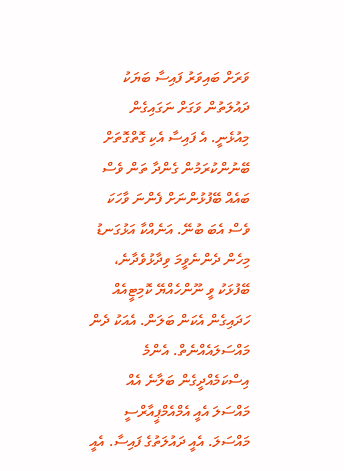ވަރަށް ބައިވަރު ފައިސާ ބަޔަކު ދައުލަތުން ވަގަށް ނަގައިގެން މިއުޅެނީ. އެ ފައިސާ އެކި ގޮތްގޮތަށް ބޭނުންކުރަމުން ގެންދާ ތަން ވެސް ބައެއް ބޭފުޅުންނަށް ފެންނަ ވާހަކަ ވެސް އެބަ ބުނޭ. އަނެއްކާ އަޅުގަނޑު މިހެން ދެންނެވީމަ ވިދާޅުވެދާނެ، ބޭފުޅަކު ވީ ނޫންހެއްޔޭ ކޮމިޓީއެއް ހަދައިގެން އެކަން ބަލަން. އެއަކު ދެން މައްސަލައެއްނެތް. އެންމެ އިސްކަމެއްދީގެން ބަލާނެ އެއް މައްސަލަ އެއީ އެމްއެމްޕީއާރްސީ މައްސަލަ. އެއީ ދައުލަތުގެ ފައިސާ. އެއީ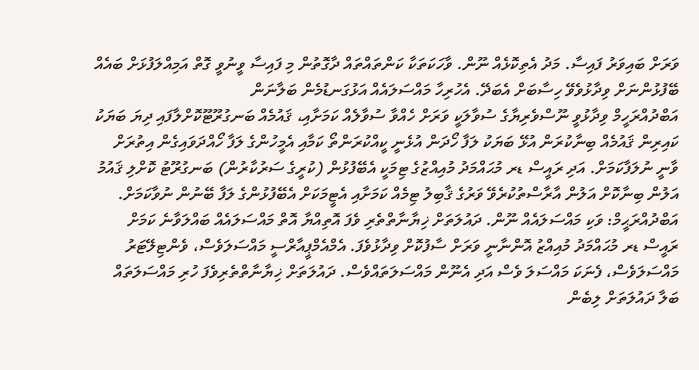ވަރަށް ބައިވަރު ފައިސާ. މަދު އެތިކޮޅެއް ނޫން. ވާހަކަތަކާ ކަންތައްތައް ދާގޮތުން މި ފައިސާ ވީނުވީ ގޮތް އަމިއްލަފުޅަށް ބައެއް ބޭފުޅުންނަށް ވިދާޅުވެވޭ ހިސާބަށް އެބަދޭ. އެހުރިހާ މައްސަލައެއް އަޅުގަނޑުމެން ބަލާނަން
އަބްދުއްރަހީމް ވިދާޅުވީ ނޫސްވެރިޔާގެ ސުވާލަކީ ވަރަށް ހެއްވާ ސުވާލެއް ކަމަށާއި، ޤައުމެއް ބަނގުރޫޓޫކޮށްލާފައި ދިޔަ ބަޔަކު ކައިރިން ޤައުމެއް ބިނާކުރަން އުޅޭ ބަޔަކު ލަފާ ހޯދަން އުޅެނީ ކީއްކުރަންތޯ ކަމާއި އެމީހުންގެ ލަފާ ހޯއްދަވައިގެން އިތުރަށް ވާނީ ނުލަފާކަމަށް. އަދި ރައީސް ޑރ މުޙައްމަދު މުއިއްޒުގެ ޓިމަކީ އެބޭފުޅުން (ކުރީގެ ސަރުކާރުން) ބަނގުރޫޓު ކޮށްލި ޤައުމު އަލުން ބިނާކޮށް އަލުން އާރާސްތުކުރެވޭ ވަރުގެ ޤާބިލު ޓިމެއް ކަމަށާއި އެޓީމަކަށް އެބޭފުޅުންގެ ލަފާ ބޭނުން ނުވާކަމަށް.
އަބްދުއްރަޙީމް: ވަކި މައްސަލައެއް ނޫން. ދައުލަތަށް ޚިޔާނާތްތެރި ވެފަ އޮތިއްޔާ އޮތް މައްސަލައެއް ބައްލަވާނެ ކަމަށް ރައީސް ޑރ މުޙައްމަދު މުއިއްޒު އޮންނާނީ ވަރަށް ސާފުކޮށް ވިދާޅުވެފަ. އެމްއެމްޕީއާރްސީ މައްސަލަވެސް، ވެންޓިލޭޓަރު މައްސަލަވެސް، ފެނަކަ މައްސަލަ ވެސް އަދި އެނޫން މައްސަލަތައްވެސް. ދައުލަތަށް ޚިޔާނާތްތެރިވެފަ ހުރި މައްސަލަތައް ބަލާ ދައުލަތަށް ލިބެން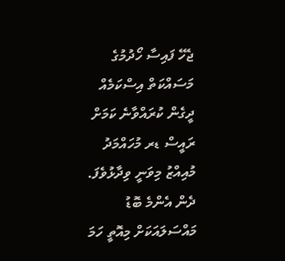ޖެހޭ ފައިސާ ހޯދުމުގެ މަސައްކަތް އިސްކަމެއް ދީގެން ކުރައްވާނެ ކަމަށް ރައީސް ޑރ މުހައްމަދު މުއިއްޒު މިވަނީ ވިދާޅުވެފަ. ދެން އެންމެ ބޮޑު މައްސަލައަކަށް މިއޮތީ ހަމަ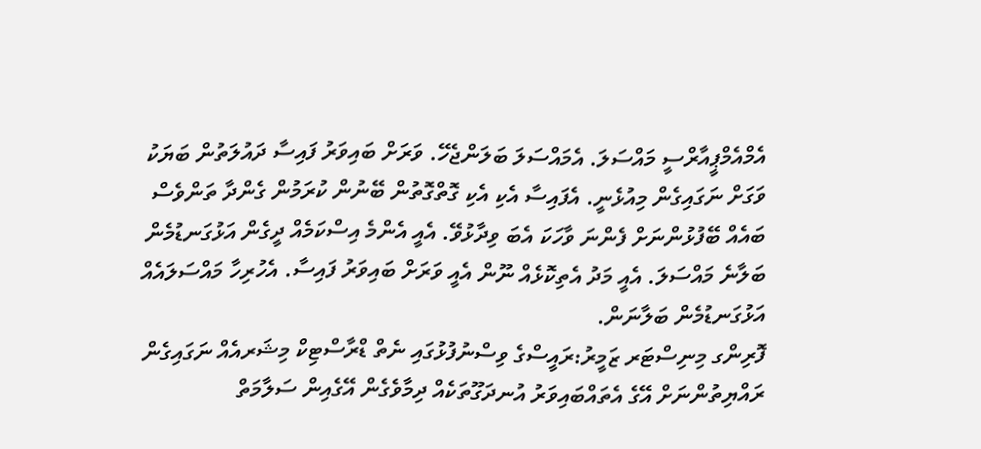އެމްއެމްޕީއާރްސީ މައްސަލަ. އެމައްސަލަ ބަލަންޖެހޭ. ވަރަށް ބައިވަރު ފައިސާ ދައުލަތުން ބަޔަކު ވަގަށް ނަގައިގެން މިއުޅެނީ. އެފައިސާ އެކި އެކި ގޮތްގޮތުން ބޭނުން ކުރަމުން ގެންދާ ތަންވެސް ބައެއް ބޭފުޅުންނަށް ފެންނަ ވާހަކަ އެބަ ވިދާޅުވޭ. އެއީ އެންމެ އިސްކަމެއް ދީގެން އަޅުގަނޑުމެން ބަލާނެ މައްސަލަ. އެއީ މަދު އެތިކޮޅެއް ނޫން އެއީ ވަރަށް ބައިވަރު ފައިސާ. އެހުރިހާ މައްސަލައެއް އަޅުގަނޑުމެން ބަލާނަން.
ފޮރިންގ މިނިސްޓަރ ޒަމީރު:ރައީސްގެ ވިސްނުފުޅުގައި ނެތް ޑްރާސްޓިކް މިޝަރއެއް ނަގައިގެން ރައްޔިތުންނަށް އޭގެ އެތައްބައިވަރު އުނދަގޫތަކެއް ދިމާވެގެން އޭގެއިން ސަލާމަތް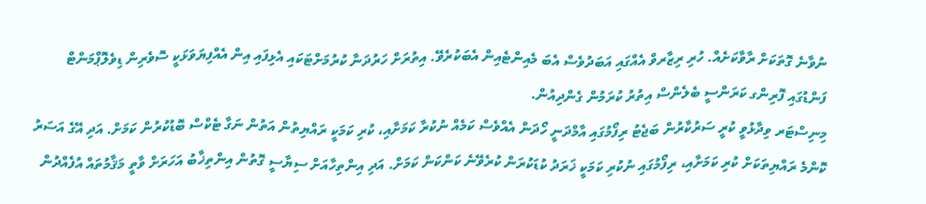ނުވާނެ ގޮތަކަށް ރާވާކަށެއް. ހުރި ރިޒާރވް އެއްގައި އަބަދުވެސް އެބަ މެއިންޓެއިން އެބަކުރެވޭ. އިތުރަށް ހަރުދަނާ ކުރުމަށްޓަކައި އެޅިފައި އިން އެއްފިޔަވަޅަކީ ސޮވެރިން ޑިވެލޮޕްމަންޓް ފަންޑުގައި ފޮރިންގ ކަރަންސީ ބެލެންސް އިތުރު ކުރަމުން ގެންދިއުން.
މިނިސްޓަރ ވިދާޅުވީ ކުރީ ސަރުކާރުން ބަޖެޓު ރިފޯމުގައި އާމްދަނީ ހޯދަން އެއްވެސް ކަމެއް ނުކުރާ ކަމަށާއި، ކުރި ކަމަކީ ރައްޔިތުން އަތުން ނަގާ ޓެކްސް ބޮޑުކުރުން ކަމަށް. އަދި އޭގެ އަސަރު ކޮންމެ ރައްޔިތަކަށް ކުރި ކަމަށާއި، ރިފޯމުގައި ނުކުރި ކަމަކީ ޚަރަދު ކުޑަކުރަން ކުރެވޭނެ ކަންކަން ކަމަށް. އަދި އިންތިހާއަށް ސިޔާސީ ގޮތުން އިންތިޚާބު އަހަރަށް ވާތީ މަޤާމުތައް އުފެއްދުން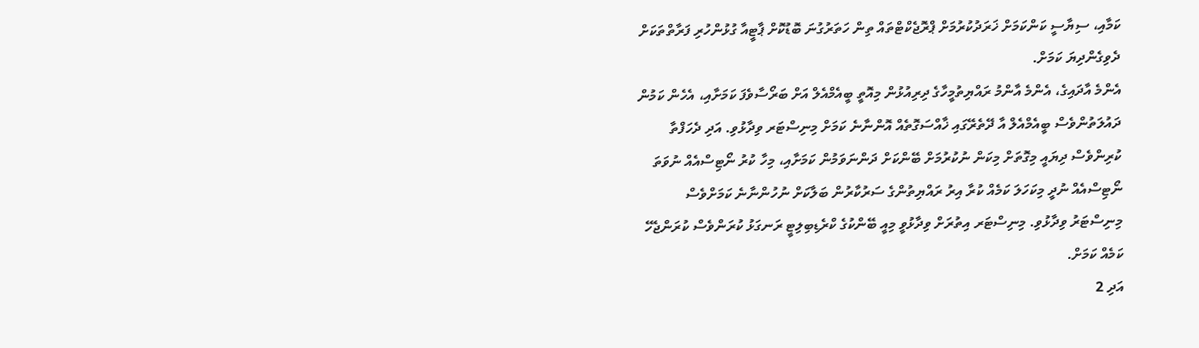ކަމާއި، ސިޔާސީ ކަންކަމަށް ޚަރަދުކުރުމަށް ޕްރޮޖެކްޓްތައް ތިން ހަތަރުގުނަ ބޮޑުކޮށް ޕާޓީއާ ގުޅުންހުރި ފަރާތްތަކަށް ދެވިގެންދިޔަ ކަމަށް.
އެންމެ އާދައިގެ، އެންމެ އާންމު ރައްޔިތުމީހާގެ ދިރިއުޅުން މިއޮތީ ބީއެމްއެލް އަށް ބަރޯސާވެފަ ކަމަށާއި، އެހެން ކަމުން ދައުލަތުންވެސް ބީއެމްއެލް އާ ދޭތެރޭގައި ޚާއްސަގޮތެއް އޮންނާނެ ކަމަށް މިނިސްޓަރ ވިދާޅުވި. އަދި ދެހަފްތާ ކުރިންވެސް ދިޔައީ މިގޮތަށް މިކަން ނުކުރުމަށް ބޭންކަށް ދަންނަވަމުން ކަމަށާއި، މިހާ ކުރު ނޯޓިސްއެއް ނުވަތަ ނޯޓިސްއެއް ނުދީ މިކަހަލަ ކަމެއް ކުރާ އިރު ރައްޔިތުންގެ ސަރުކާރުން ބަލާކަށް ނުހުންނާނެ ކަމަށްވެސް މިނިސްޓަރު ވިދާޅުވި. މިނިސްޓަރ އިތުރަށް ވިދާޅުވީ މިއީ ބޭންކުގެ ކްރެޑިބިލިޓީ ރަނގަޅު ކުރަންވެސް ކުރަންޖެހޭ ކަމެއް ކަމަށް.
އަދި 2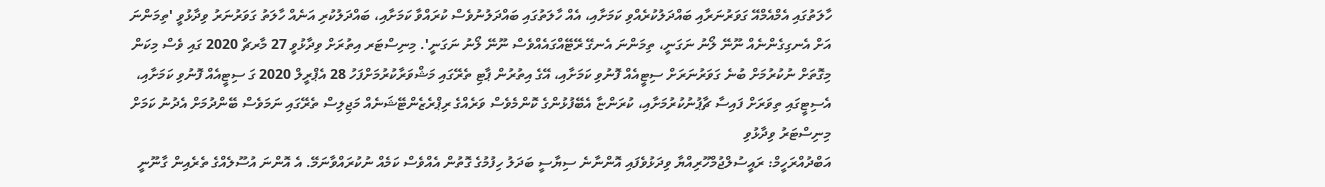ހާލަތުގައި އެމްއެމްއޭ ގަވަރުނަރާއި ބައްދަލުކުރެއްވި ކަމަށާއި، އެއް ހާލަތުގައި ބައްދަލުނުވެސް ކުރައްވާ ކަމަށާއި، ބައްދަލުކުރި އަނެއް ހާލަތު ގަވަރުނަރު ވިދާޅުވީ 'ތިމަންނަ އަށް އެނގިގެންނެއް ނޫނޭ ލޯނު ނަގަނީ، ތިމަންނަ އެނގޭ ރޭޓޭއްގައެއްވެސް ނޫނޭ ލޯނު ނަގަނީ'. މިނިސްޓަރ އިތުރަށް ވިދާޅުވީ 27 މާރޗް 2020 ގައި ވެސް މިކަން މިގޮތަށް ނުކުރުމަށް ބުނެ ގަވަރުނަރަށް ސިޓީއެއް ފޮނުވި ކަމަށާއި، އޭގެ އިތުރުން ޕާޓި ތެރޭގައި މަޝްވަރާކުރުމަށްފަހު 28 އެޕްރީލް 2020 ގަ ސިޓީއެއް ފޮނުވި ކަމަށާއި، އެސިޓީގައި ތިވަރަށް ފައިސާ ޗާޕުނުކުރުމަށާއި، ކުރަންޏާ އެބޭފުޅުންގެ ކޮންމެވެސް ވަރެއްގެ ރިޕްރެޒެންޓޭޝަނެއް މަޖިލިސް ތެރޭގައި ނަމަވެސް ބޭންދުމަށް އެދުނު ކަމަށް މިނިސްޓަރު ވިދާޅުވި
އަބްދުއްރަހީމް: ރައީސުލްޖުމްހޫރިއްޔާ ވިދަޅުވެފައި އޮންނާނެ ސިޔާސީ ބަދަލު ހިފުމުގެ ގޮތުން އެއްވެސް ކަމެއް ނުކުރައްވާނަމޭ. އެ އޮންނަ އުސޫލެއްގެ ތެރެއިން ގާނޫނީ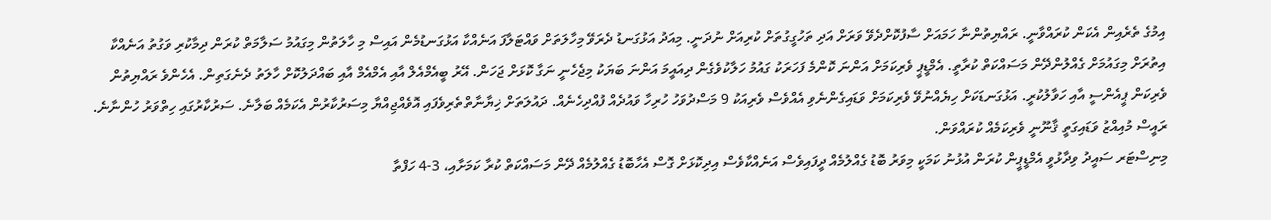އިމުގެ ތެރެއިން އެކަން ކުރައްވާނީ. ރައްޔިތުންނާ ހަމައަށް ސާފުކޮށްދެވޭ ވަރަށް އަދި ތަހުގީގުތަށް ކުރިއަށް ނުދަނީ. މިއަދު އަޅުގަނޑު ދެރަވޭ މިހާލަތަށް ވައްޓަލާފަ އަނެއްކާ އަޅުގަނޑުމެން އައިސް މި ހާލަތުން މިގައުމު ސަލާމަތް ކުރަން ދިމާކުރި ވަގުތު އަނެއްކާ އިތުރަށް މިގައުމަށް ގެއްލުންދޭން މަސައްކަތް ކުރާތީ. އެމްޑީޕީ ވެރިކަމަށް އަންނަ ކޮންމެ ފަހަރަކު ގައުމު ހަލާކުވެގެން ދިއައީމަ އަންނަ ބަޔަކު މިޖެހެނީ ނަގާ ކޮޅަށް ޖަހަން. އޭރު ބީއެމްއެލް އާއި އެމްއެމް އާއި ބައްދަލުކޮށް ހާލަތު ދެނެގަތިން. އެހެންވެ ރައްޔިތުން ވެރިކަން ޕީއެންސީ އާއި ހަވާލުކުރީ. އަޅުގަނޑަކަށް ހިޔެއްނުވޭ ވެރިކަމަށް ވަޑައިގެންނެވި އެއްވެސް ވެރިއަކު 9 މަސްދުވަހު ހުރިހާ ވައުދެއް ފުއްދިހެނެއް. ދައުލަތަށް ޚިޔާނާތްތެރިވެފައި އޮވެއްޖިއްޔާ މިސަރުކާރުން އެކަމެއް ބަލާނެ. ސަރުކާރުގައި ހިތްވަރު ހުންނާނެ. ރައީސް މުއިއްޒު ވަޑައިގަތީ ޤާނޫނީ ވެރިކަމެއް ކުރައްވަން.
މިނިސްޓަރ ސައީދު ވިދާޅުވީ އެމްޑީޕީން ކުރަން އުޅުނު ކަމަކީ މިވަރު ބޮޑު ގެއްލުމެއް ދީފައިވެސް އަނެއްކާވެސް އިދިކޮޅަށް ގޮސް އެހާބޮޑު ގެއްލުމެއް ދޭން މަސައްކަތް ކުރާ ކަމަށާއި، 3-4 ހަފްތާ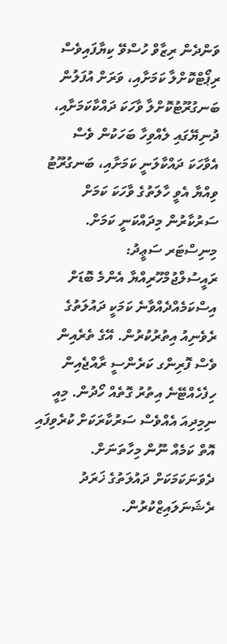ވަންދެން ރިޒާވް ހުސްވޭ ކިޔާފައިވެސް ރިޕޯޓްކޮށްލާ ކަމަށާއި، ވަރަށް އުފަލުން ބަނގުރޫޓުކޮށްލާ ވާހަކަ ދައްކާކަމަށާއި، ދުނިޔޭގައި ލެއްވިހާ ބަހަކުން ވެސް އެވާހަކަ ދައްކާލަނީ ކަމަށާއި، ބަނގުރޫޓު ވިއްޔާ އެވީ ހާލަތުގެ ވާހަކަ ކަމަށް ސަރުކާރުން މިދައްކަނީ ކަމަށް.
މިނިސްޓަރ ސަޢީދު: ރައީސުލްޖުމްހޫރިއްޔާ އެންމެ ބޮޑަށް އިސްކަމެއްދެއްވާނެ ކަމަކީ ދައުލަތުގެ ރެވެނިއު އިތުރުކުރުން. އޭގެ ތެރެއިން ވެސް ފޮރިންގ ކަރެންސީ ރާއްޖެއިން ހިފެހެއްޓޭނެ އިތުރު ގޮތެއް ހޯދުން. މިއީ ނިމިދިއަ އެއްވެސް ސަރުކާރަކަށް ކުރެވިފައި އޮތް ކަމެއް ނޫން މިހާތަނަށް. ދެވަނަކަމަކަށް ދައުލަތުގެ ޚަރަދު ރެޝަނަލައިޒްކުރުން.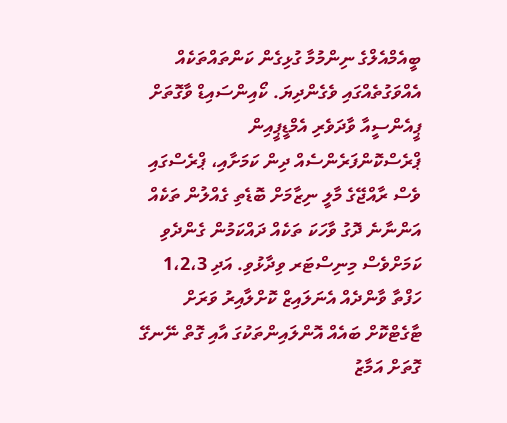ބީއެމްއެލްގެ ނިންމުމާ ގުޅިގެން ކަންތައްތަކެއް އެއްވަގުތެއްގައި ވެގެންދިޔަ. ކޯއިންސައިޑް ވާގޮތަށް ޕީއެންސީއާ ވާދަވެރި އެމްޑީޕީއިން ޕްރެސްކޮންފަރެންސެއް ދިން ކަމަށާއި، ޕްރެސްގައި ވެސް ރާއްޖޭގެ މާލީ ނިޒާމަށް ބޮޑެތި ގެއްލުން ތަކެއް އަންނާނެ ދޮގު ވާހަކަ ތަކެއް ދައްކަމުން ގެންދެވި ކަމަށްވެސް މިނިސްޓަރ ވިދާޅުވި. އަދި 1،2،3 ހަފްތާ ވާންދެއް އެނަލައިޒް ކޮށްލާއިރު ވަރަށް ޓާގެޓްކޮށް ބައެއް އޮންލައިންތަކުގަ އާއި ގޮތް ނޭނގޭ ގޮތަށް އަމާޒު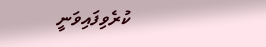ކުރެވިފައިވަނީ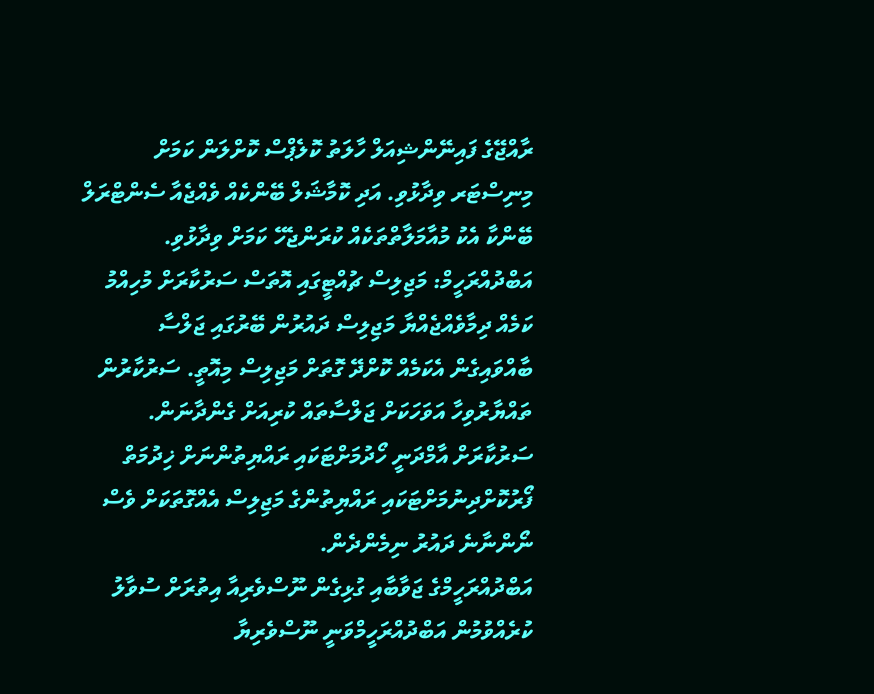ރާއްޖޭގެ ފައިނޭންޝިއަލް ހާލަތު ކޮލެޕްސް ކޮށްލަން ކަމަށް މިނިސްޓަރ ވިދާޅުވި. އަދި ކޮމާޝަލް ބޭންކެއް ވެއްޖެއާ ސެންޓްރަލް ބޭންކާ އެކު މުއާމަލާތްތަކެއް ކުރަންޖެހޭ ކަމަށް ވިދާޅުވި.
އަބްދުއްރަހީމް: މަޖިލިސް ޗުއްޓީގައި އޮތަސް ސަރުކާރަށް މުހިއްމު ކަމެއް ދިމާވެއްޖެއްޔާ މަޖިލިސް ދައުރުން ބޭރުގައި ޖަލްސާ ބާއްވައިގެން އެކަމެއް ކޮށްދޭ ގޮތަށް މަޖިލިސް މިއޮތީ. ސަރުކާރުން ތައްޔާރުވިހާ އަވަހަކަށް ޖަލްސާތައް ކުރިއަށް ގެންދާނަން. ސަރުކާރަށް އާމްދަނީ ހޯދުމަށްޓަކައި ރައްޔިތުންނަށް ޚިދުމަތް ފޯރުކޮށްދިނުމަށްޓަކައި ރައްޔިތުންގެ މަޖިލިސް އެއްގޮތަކަށް ވެސް ނޯންނާނެ ދައުރު ނިމެންދެން.
އަބްދުއްރަހީމްގެ ޖަވާބާއި ގުޅިގެން ނޫސްވެރިއާ އިތުރަށް ސުވާލު ކުރެއްވުމުން އަބްދުއްރަހީމްވަނީ ނޫސްވެރިޔާ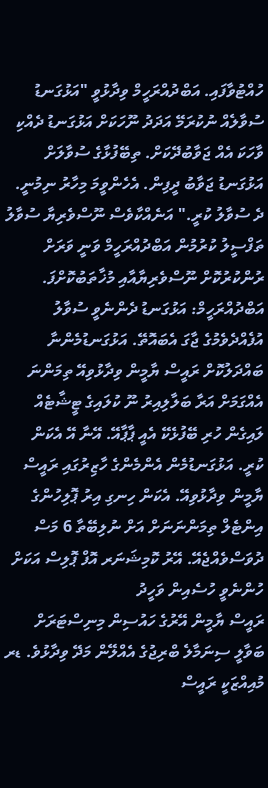ހުއްޓުވާފައި. އަބްދުއްރަހީމް ވިދާޅުވީ "އަޅުގަނޑު ސުވާލެއް ނުކުރަމޭ އަދަދު ނޫހަކަށް އަޅުގަނޑު ދެއްކި ވާހަކަ އެއް ޖަވާބުދޭކަށް. ތިބޭފުޅާގެ ސުވާލަށް އަޅުގަނޑު ޖަވާބު ދީފިން. އެހެންވީމަ މިހާރު ނިމުނީ. ދެ ސުވާލު ކުރީ." އަނެއްކާވެސް ނޫސްވެރިޔާ ސުވާލު ތަފްސީލު ކުރުމުން އަބްދުއްރަހީމް ވަނީ ވަރަށް ރުންކުރުކޮށް ނޫސްވެރިޔާއާއި މުޚާތަބުކޮށްފަ.
އަބްދުއްރަހީމް: އަޅުގަނޑު ދެންނެވީ ސުވާލު އުފެއްދެވެމުގެ ޖާގަ އެބައޮތޭ. އަޅުގަނޑުމެންނާ ބައްދަލުކޮށް ރައީސް ޔާމީން ވިދާޅުވިއޭ ތިމަންނަ އެއްގަމަށް އަރާ ބަލާލިއިރު ނޫ ކުލައިގެ ޓީޝާޓެއް ލައިގެން ހުރި ބޭފުޅެކޭ އެއީ ޕާޕާއޭ. އޭނާ އޭ އެކަން ކުރީ. އަޅުގަނޑުމެން އެންމެންގެ ހާޒިރުގައި ރައީސް ޔާމީން ވިދާޅުވިއޭ. އެކަން ހިނގި އިރު ޕޮލިހުންގެ އިންޓެލް ތިމަންނަނަށް އަށް ނުލިބޭތާ 6 މަސް ދުވަސްވެއްޖެއޭ. އޭރު ކޮމިޝަނަރ އޮފް ޕޮލިސް އަކަށް ހުންނެވީ ހުސެއިން ވަހީދު
ރައީސް ޔާމީން އޭރުގެ ހައުސިން މިނިސްޓަރަށް ބަވާލީ ސިނަމާލެ ބްރިޖުގެ އެއްލޭން މަދޭ ވިދާޅުވެ. ޑރ މުއިއްޒަކީ ރައީސް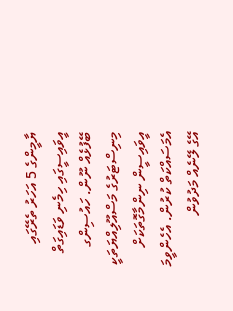ޔާމީންގެ 5 އަހަރު ތެރޭގައި އީވައިސީގައި ހިމެނި ވަޑައިގަތް ބޭފުޅެއް ނޫން. ހައުސިންގ މިނިސްޓަރުގެ މަސްއޫލިއްޔަތަކީ އީވައިސީން ނިންމާގޮތަކަށް އެމަސައްކަތް ކުރުން. އެހެންވީމަ އޭގެ ލޭނެއް މަދުވުން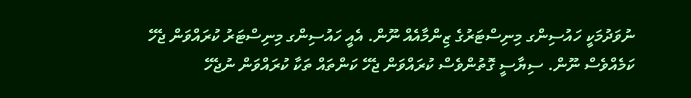ނުވަދުމަކީ ހައުސިންގ މިނިސްޓަރުގެ ޒިންމާއެއް ނޫން. އެއީ ހައުސިންގ މިނިސްޓަރު ކުރައްވަން ޖެހޭ ކަމެއްވެސް ނޫން. ސިޔާސީ ގޮތުންވެސް ކުރައްވަން ޖެހޭ ކަންތައް ތަކާ ކުރައްވަން ނުޖެހޭ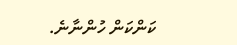ކަންކަން ހުންނާނެ.